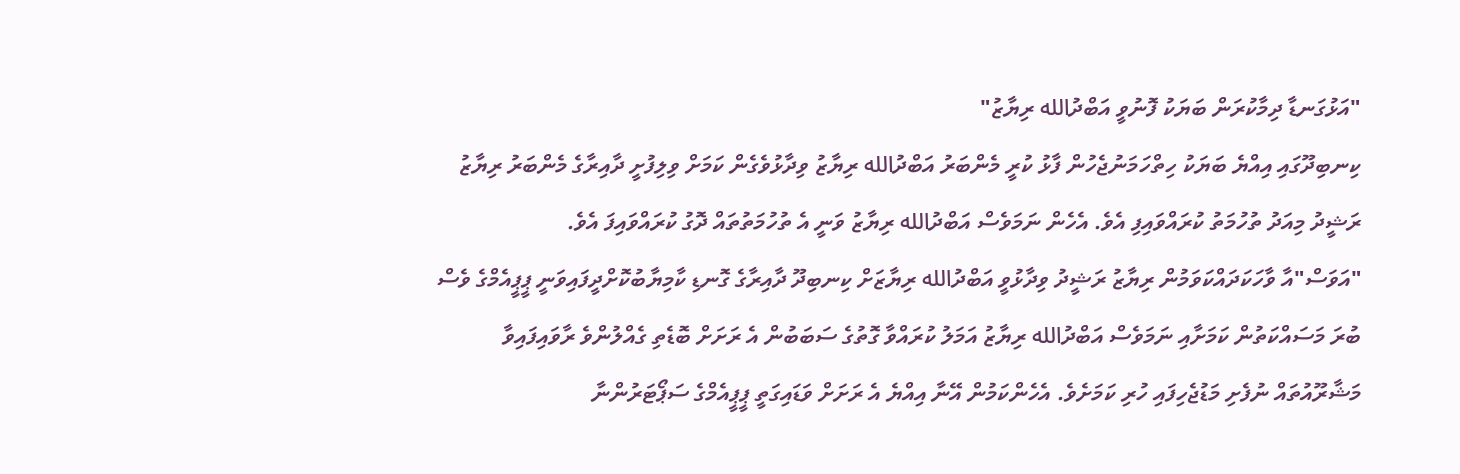"އަޅުގަނޑާ ދިމާކުރަން ބަޔަކު ފޮނުވީ އަބްދުالله ރިޔާޒު"
ކިނބިދޫގައި އިއްޔެ ބަޔަކު ހިތްހަމަނުޖެހުން ފާޅު ކުރީ މެންބަރު އަބްދުالله ރިޔާޒު ވިދާޅުވެގެން ކަމަށް ވިލިފުށީ ދާއިރާގެ މެންބަރު ރިޔާޒު ރަޝީދު މިއަދު ތުހުމަތު ކުރައްވައިފި އެވެ. އެހެން ނަމަވެސް އަބްދުالله ރިޔާޒު ވަނީ އެ ތުހުމަތުތައް ދޮގު ކުރައްވައިފަ އެވެ.
"އަވަސް"އާ ވާހަކަދައްކަވަމުން ރިޔާޒު ރަޝީދު ވިދާޅުވީ އަބްދުالله ރިޔާޒަށް ކިނބިދޫ ދާއިރާގެ ގޮނޑި ކާމިޔާބުކޮށްދީފައިވަނީ ޕީޕީއެމްގެ ވެސް ބުރަ މަސައްކަތުން ކަމަށާއި ނަމަވެސް އަބްދުالله ރިޔާޒު އަމަލު ކުރައްވާ ގޮތުގެ ސަބަބުން އެ ރަށަށް ބޮޑެތި ގެއްލުންވެ ރާވައިފައިވާ މަޝާރޫއުތައް ނުފެށި މަޑުޖެހިފައި ހުރި ކަމަށެވެ. އެހެންކަމުން އޭނާ އިއްޔެ އެ ރަށަށް ވަޑައިގަތީ ޕީޕީއެމްގެ ސަޕޯޓަރުންނާ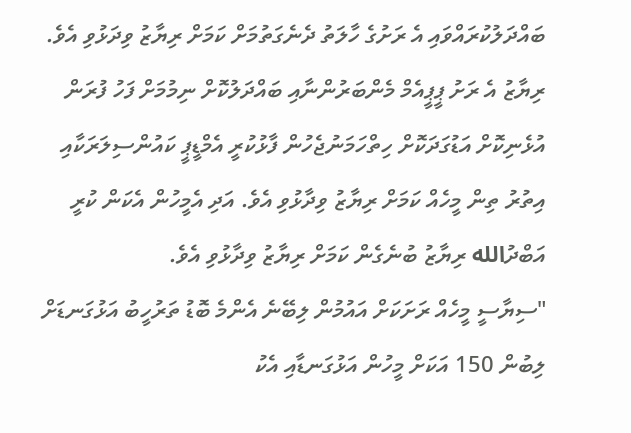ބައްދަލުކުރައްވައި އެ ރަށުގެ ހާލަތު ދެނެގަތުމަށް ކަމަށް ރިޔާޒު ވިދަޅުވި އެވެ.
ރިޔާޒު އެ ރަށު ޕީޕީއެމް މެންބަރުންނާއި ބައްދަލުކޮށް ނިމުމަށް ފަހު ފުރަން އުޅެނިކޮށް އަޑުގަދަކޮށް ހިތްހަމަނުޖެހުން ފާޅުކުރީ އެމްޑީޕީ ކައުންސިލަރަކާއި އިތުރު ތިން މީހެއް ކަމަށް ރިޔާޒު ވިދާޅުވި އެވެ. އަދި އެމީހުން އެކަން ކުރީ އަބްދުالله ރިޔާޒު ބުނެގެން ކަމަށް ރިޔާޒު ވިދާޅުވި އެވެ.
"ސިޔާސީ މީހެއް ރަށަކަށް އައުމުން ލިބޭނެ އެންމެ ބޮޑު ތަރުހީބު އަޅުގަނޑަށް ލިބުން 150 އަކަށް މީހުން އަޅުގަނޑާއި އެކު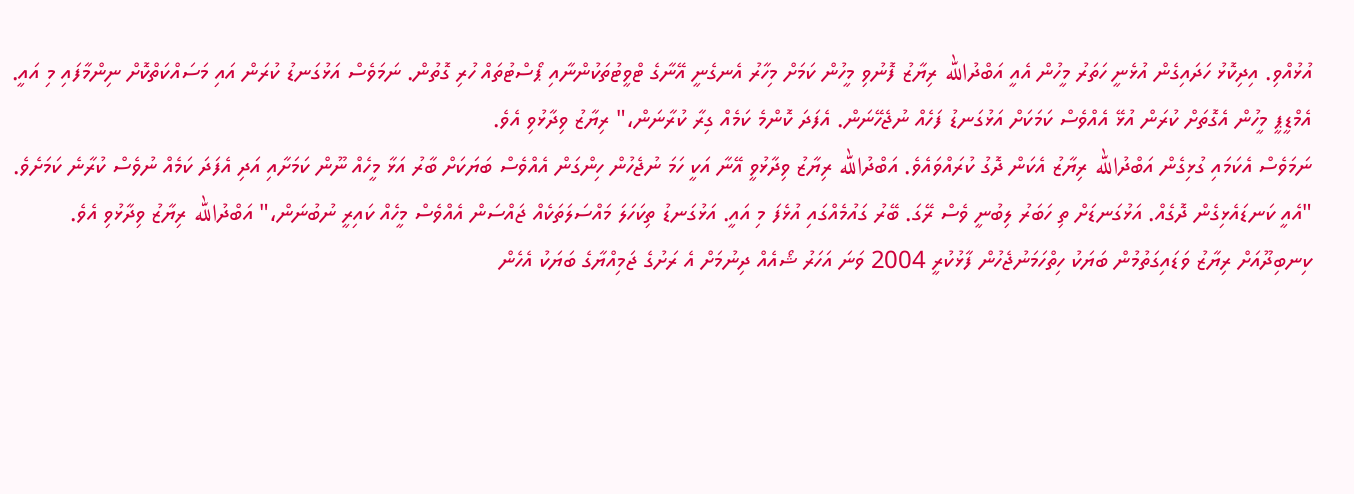އުޅުއްވި. އިދިކޮޅު ހަދައިގެން އުޅެނީ ހަތަރު މީހުން އެއީ އަބްދުالله ރިޔާޒު ފޮނުވި މީހުން ކަމަށް މިހާރު އެނގެނީ އޭނާގެ ޓްވީޓުތަކުންނާއި ޕޯސްޓުތައް ހުރި ގޮތުން. ނަމަވެސް އަޅުގަނޑު ކުރަން އައި މަސައްކަތްކޮށް ނިންމާފައި މި އައީ. އެމްޑީޕީ މީހުން އެގޮތަށް ކުރަން އުޅޭ އެއްވެސް ކަމަކަށް އަޅުގަނޑު ފަހެއް ނުޖެހޭނަން. އެފަދަ ކޮންމެ ކަމެއް ގިރާ ކުރާނަން،" ރިޔާޒު ވިދާޅުވި އެވެ.
ނަމަވެސް އެކަމައި ގުޅިގެން އަބްދުالله ރިޔާޒު އެކަން ދޮގު ކުރައްވައެވެ. އަބްދުالله ރިޔާޒު ވިދާޅުވީ އޭނާ އަކީ ހަމަ ނުޖެހުން ހިންގަން އެއްވެސް ބަޔަކަށް ބާރު އަޅާ މީހެއް ނޫން ކަމަށާއި އަދި އެފަދަ ކަމެއް ނުވެސް ކުރާނެ ކަމަށެވެ.
"އެއީ ކަނޑައެޅިގެން ދޮގެއް. އަޅުގަނޑަށް ތި ހަބަރު ލިބުނީ ވެސް ރޭގަ. ބޭރު ގައުމެއްގައި އުޅެފަ މި އައީ. އަޅުގަނޑު ތިކަހަލަ މައްސަލަތަކެއް ޖައްސަން އެއްވެސް މީހެއް ކައިރީ ނުބުނަން،" އަބްދުالله ރިޔާޒު ވިދާޅުވި އެވެ.
ކިނބިދޫއަށް ރިޔާޒު ވަޑައިގަތުމުން ބަޔަކު ހިތްހަމަނުޖެހުން ފާޅުކުރީ 2004 ވަނަ އަހަރު ޝޯއެއް ދިނުމަށް އެ ރަށުގެ ޖަމިއްޔާގެ ބަޔަކު އެހެން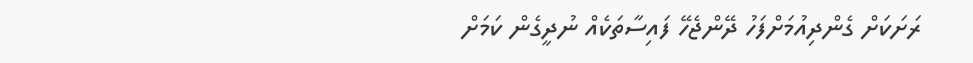ރަށަކަށް ގެންދިއުމަށްފަހު ދޭންޖެހޭ ފައިސާތަކެއް ނުދީގެން ކަމަށް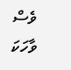ވެސް ވާހަކަ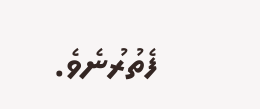ފެތުރުނެވެ.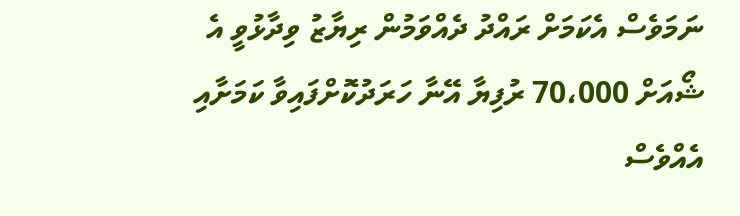ނަމަވެސް އެކަމަށް ރައްދު ދެއްވަމުން ރިޔާޒު ވިދާޅުވީ އެ ޝޯއަށް 70،000 ރުފިޔާ އޭނާ ހަރަދުކޮށްފައިވާ ކަމަށާއި އެއްވެސް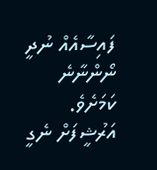ފައިސާއެއް ނުދީ ނޯންނާނެ ކަމަށެވެ.
އަރުޝީފަށް ނެގީ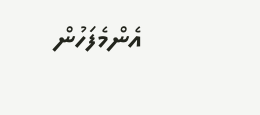އެންމެފަހުން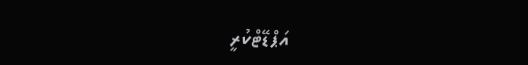އަޕްޑޭޓްކުރީ